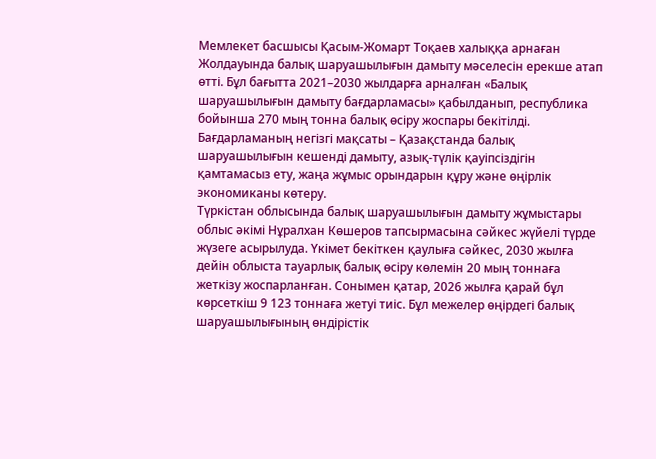Мемлекет басшысы Қасым-Жомарт Тоқаев халыққа арнаған Жолдауында балық шаруашылығын дамыту мәселесін ерекше атап өтті. Бұл бағытта 2021–2030 жылдарға арналған «Балық шаруашылығын дамыту бағдарламасы» қабылданып, республика бойынша 270 мың тонна балық өсіру жоспары бекітілді. Бағдарламаның негізгі мақсаты – Қазақстанда балық шаруашылығын кешенді дамыту, азық-түлік қауіпсіздігін қамтамасыз ету, жаңа жұмыс орындарын құру және өңірлік экономиканы көтеру.
Түркістан облысында балық шаруашылығын дамыту жұмыстары облыс әкімі Нұралхан Көшеров тапсырмасына сәйкес жүйелі түрде жүзеге асырылуда. Үкімет бекіткен қаулыға сәйкес, 2030 жылға дейін облыста тауарлық балық өсіру көлемін 20 мың тоннаға жеткізу жоспарланған. Сонымен қатар, 2026 жылға қарай бұл көрсеткіш 9 123 тоннаға жетуі тиіс. Бұл межелер өңірдегі балық шаруашылығының өндірістік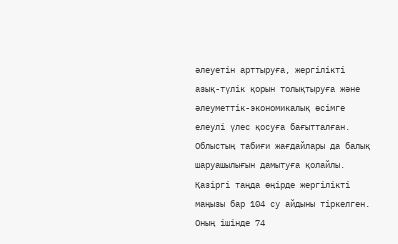әлеуетін арттыруға, жергілікті азық-түлік қорын толықтыруға және әлеуметтік-экономикалық өсімге елеулі үлес қосуға бағытталған.
Облыстың табиғи жағдайлары да балық шаруашылығын дамытуға қолайлы. Қазіргі таңда өңірде жергілікті маңызы бар 104 су айдыны тіркелген. Оның ішінде 74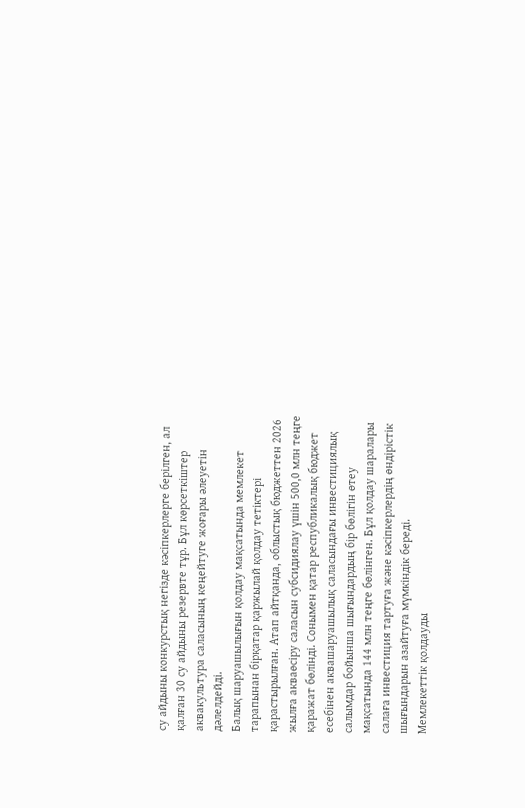су айдыны конкурстық негізде кәсіпкерлерге берілген, ал қалған 30 су айдыны резервте тұр. Бұл көрсеткіштер аквакультура саласының кеңейтуге жоғары әлеуетін дәлелдейді.
Балық шаруашылығын қолдау мақсатында мемлекет тарапынан бірқатар қаржылай қолдау тетіктері қарастырылған. Атап айтқанда, облыстық бюджеттен 2026 жылға акваөсіру саласын субсидиялау үшін 500,0 млн теңге қаражат бөлінді. Сонымен қатар республикалық бюджет есебінен аквашаруашылық саласындағы инвестициялық салымдар бойынша шығындардың бір бөлігін өтеу мақсатында 144 млн теңге бөлінген. Бұл қолдау шаралары салаға инвестиция тартуға және кәсіпкерлердің өндірістік шығындарын азайтуға мүмкіндік береді.
Мемлекеттік қолдауды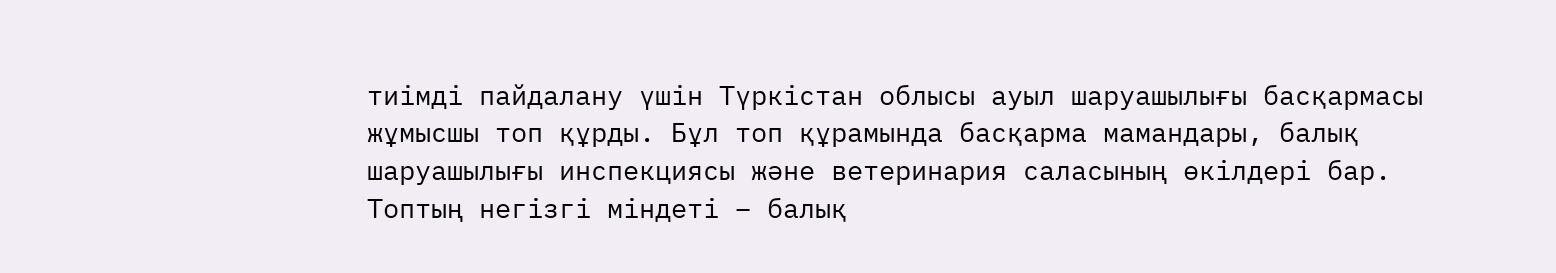тиімді пайдалану үшін Түркістан облысы ауыл шаруашылығы басқармасы жұмысшы топ құрды. Бұл топ құрамында басқарма мамандары, балық шаруашылығы инспекциясы және ветеринария саласының өкілдері бар. Топтың негізгі міндеті – балық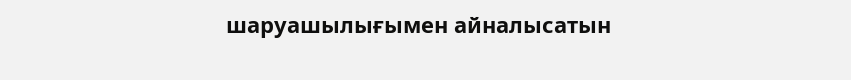шаруашылығымен айналысатын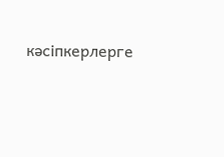кәсіпкерлерге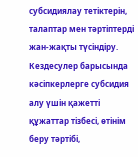субсидиялау тетіктерін, талаптар мен тәртіптерді жан-жақты түсіндіру.
Кездесулер барысында кәсіпкерлерге субсидия алу үшін қажетті құжаттар тізбесі, өтінім беру тәртібі,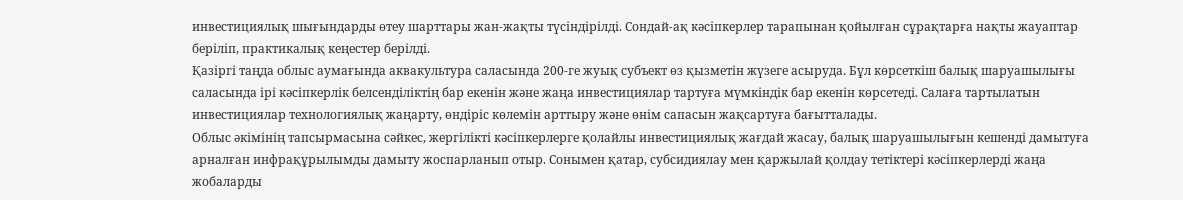инвестициялық шығындарды өтеу шарттары жан-жақты түсіндірілді. Сондай-ақ кәсіпкерлер тарапынан қойылған сұрақтарға нақты жауаптар беріліп, практикалық кеңестер берілді.
Қазіргі таңда облыс аумағында аквакультура саласында 200-ге жуық субъект өз қызметін жүзеге асыруда. Бұл көрсеткіш балық шаруашылығы саласында ірі кәсіпкерлік белсенділіктің бар екенін және жаңа инвестициялар тартуға мүмкіндік бар екенін көрсетеді. Салаға тартылатын инвестициялар технологиялық жаңарту, өндіріс көлемін арттыру және өнім сапасын жақсартуға бағытталады.
Облыс әкімінің тапсырмасына сәйкес, жергілікті кәсіпкерлерге қолайлы инвестициялық жағдай жасау, балық шаруашылығын кешенді дамытуға арналған инфрақұрылымды дамыту жоспарланып отыр. Сонымен қатар, субсидиялау мен қаржылай қолдау тетіктері кәсіпкерлерді жаңа жобаларды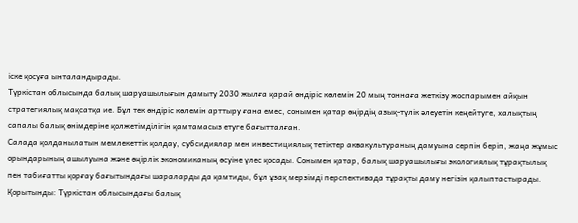іске қосуға ынталандырады.
Түркістан облысында балық шаруашылығын дамыту 2030 жылға қарай өндіріс көлемін 20 мың тоннаға жеткізу жоспарымен айқын стратегиялық мақсатқа ие. Бұл тек өндіріс көлемін арттыру ғана емес, сонымен қатар өңірдің азық-түлік әлеуетін кеңейтуге, халықтың сапалы балық өнімдеріне қолжетімділігін қамтамасыз етуге бағытталған.
Салада қолданылатын мемлекеттік қолдау, субсидиялар мен инвестициялық тетіктер аквакультураның дамуына серпін беріп, жаңа жұмыс орындарының ашылуына және өңірлік экономиканың өсуіне үлес қосады. Сонымен қатар, балық шаруашылығы экологиялық тұрақтылық пен табиғатты қорғау бағытындағы шараларды да қамтиды, бұл ұзақ мерзімді перспективада тұрақты даму негізін қалыптастырады.
Қорытынды: Түркістан облысындағы балық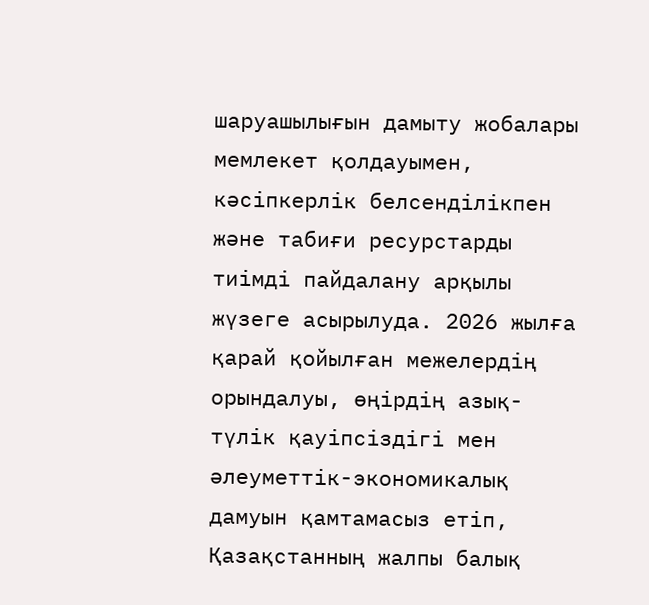шаруашылығын дамыту жобалары мемлекет қолдауымен, кәсіпкерлік белсенділікпен және табиғи ресурстарды тиімді пайдалану арқылы жүзеге асырылуда. 2026 жылға қарай қойылған межелердің орындалуы, өңірдің азық-түлік қауіпсіздігі мен әлеуметтік-экономикалық дамуын қамтамасыз етіп, Қазақстанның жалпы балық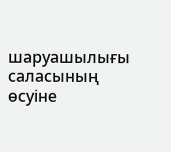шаруашылығы саласының өсуіне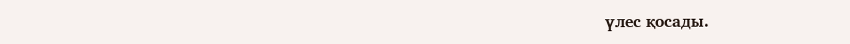үлес қосады.